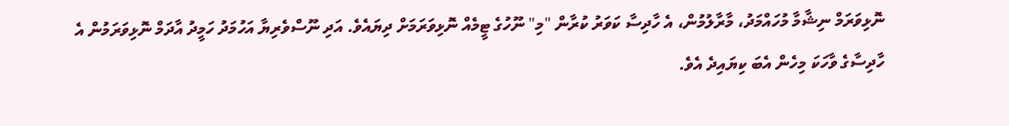ނޮޅިވަރަމް ނިޝާމާ މުހައްމަދު، މާރާލުމުން، އެ ހާދިސާ ކަވަރު ކުރާން "މި" ނޫހުގެ ޓީމެއް ނޮޅިވަރަމަށް ދިޔައެވެ. އަދި ނޫސްވެރިޔާ އަހުމަދު ހަމީދު އާދަމް ނޮޅިވަރަމުން އެ ހާދިސާގެ ވާހަކަ މިހެން އެބަ ކިޔައިދެ އެވެ.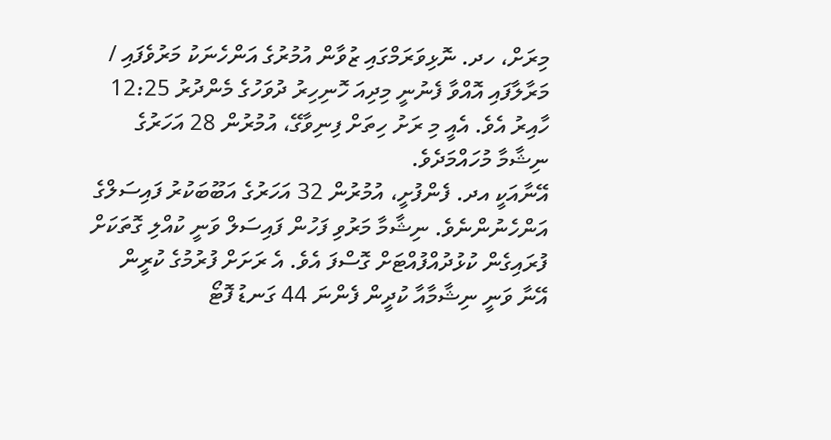މިރަށް، ހދ. ނޮޅިވަރަމްގައި ޒުވާން އުމުރުގެ އަންހެނަކު މަރުވެފައި / މަރާލާފައި އޮއްވާ ފެނުނީ މިދިއަ ހޮނިހިރު ދުވަހުގެ މެންދުރު 12:25 ހާއިރު އެވެ. އެއީ މި ރަށު ހިތަށް ފިނިވާގޭ، އުމުރުން 28 އަހަރުގެ ނިޝާމާ މުހައްމަދެވެ.
އޭނާއަކީ އދ. ފެންފުށީ، އުމުރުން 32 އަހަރުގެ އަބޫބަކުރު ފައިސަލްގެ އަންހެނުންނެވެ. ނިޝާމާ މަރުވި ފަހުން ފައިސަލް ވަނީ ކުއްލި ގޮތަކަށް ފުރައިގެން ކުޅުދުއްފުއްޓަށް ގޮސްފަ އެވެ. އެ ރަށަށް ފުރުމުގެ ކުރީން އޭނާ ވަނީ ނިޝާމާއާ ކުދީން ފެންނަ 44 ގަނޑު ފޮޓޯ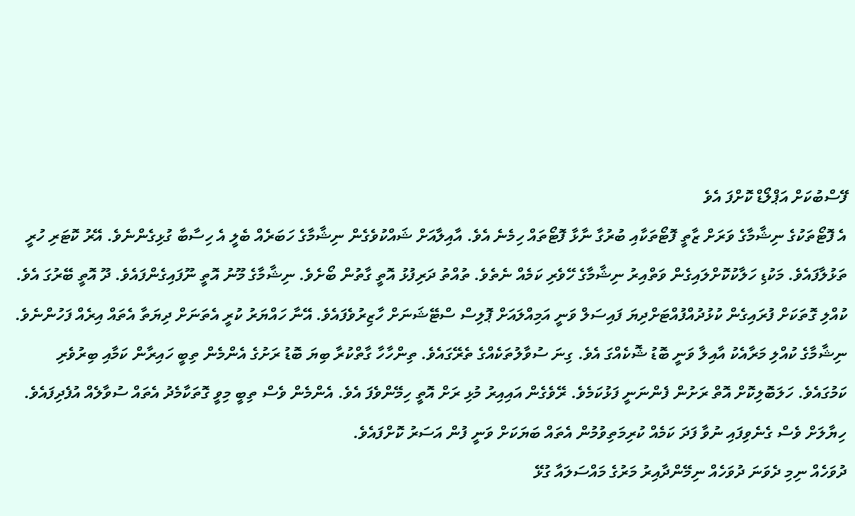ފޭސްބުކަށް އަޕްލޯޑް ކޮށްފަ އެވެ
އެ ފޮޓޯތަކުގެ ނިޝާމާގެ ވަރަށް ޒާތީ ފޮޓޯތަކާއި ބުރުގާ ނާޅާ ފޮޓޯތައް ހިމެނެ އެވެ. އާއިލާއަށް ޝައްކުވެގެން ނިޝާމާގެ ހަބަރެއް ބެލީ އެ ހިސާބާ ގުޅިގެންނެވެ. އޭރު ކޮޓަރި ހުރީ ތަޅުލާފައެވެ. މަކުޑި ހަލާކުކޮށްލައިގެން ވަތްއިރު ނިޝާމާގެ ހޭވެރި ކަމެއް ނެތެވެ. ތުއްތު ދަރިފުޅު އޮތީ ގާތުން ބޯށެވެ. ނިޝާމާގެ މޫނު އޮތީ ނޫފައިގެންފައެވެ. ދޫ އޮތީ ބޭރުގަ އެވެ.
ކުއްލި ގޮތަކަށް ފުރައިގެން ކުޅުދުއްފުއްޓަށްދިޔަ ފައިސަލް ވަނީ އަމިއްލައަށް ޕޮލިސް ސްޓޭޝަނަށް ހާޒިރުވެފައެވެ. އޭނާ ހައްޔަރު ކުރީ އެތަނަށް ދިޔަތާ އެތައް އިރެއް ފަހުންނެވެ.
ނިޝާމާގެ ކުއްލި މަރާއެކު އާއިލާ ވަނީ ބޮޑު ޝޮކެއްގަ އެވެ. ގިނަ ސުވާލުތަކެއްގެ ތެރޭގައެވެ. ތިންހާހާ ގާތްކުރާ ބިޔަ ބޮޑު ރަށުގެ އެންމެން ތިބީ ހައިރާން ކަމާއި ބިރުވެރި ކަމުގައެވެ. ހަލަބޮލިކޮށް އޮތް ރަށުން ފެންނަނީ ފަޅުކަމެވެ. ރޭވެގެން އައިއިރު މުޅި ރަށް އޮތީ ހިމޭންވެފަ އެވެ. އެންމެން ވެސް ތިބީ މިވީ ގޮތަކާމެދު އެތައް ސުވާލެއް އުފެދިފައެވެ. ހިޔާލަށް ވެސް ގެނެވިފައި ނުވާ ފަދަ ކަމެއް ކުރިމަތިވުމުން އެތައް ބަޔަކަށް ވަނީ ފުން އަސަރު ކޮށްފައެވެ.
ދުވަހެއް ނިމި ދެވަނަ ދުވަހެއް ނިމޭންދާއިރު މަރުގެ މައްސަލައާ ގުޅޭ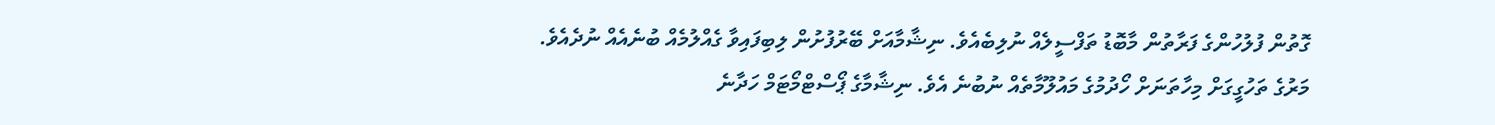ގޮތުން ފުލުހުންގެ ފަރާތުން މާބޮޑު ތަފްސީލެއް ނުލިބެއެވެ. ނިޝާމާއަށް ބޭރުފުށުން ލިބިފައިވާ ގެއްލުމެއް ބުނެއެއް ނުދެއެވެ. މަރުގެ ތަހުގީގަށް މިހާތަނަށް ހޯދުމުގެ މައުލޫމާތެއް ނުބުނެ އެވެ. ނިޝާމާގެ ޕޯސްޓްމޯޓަމް ހަދާނެ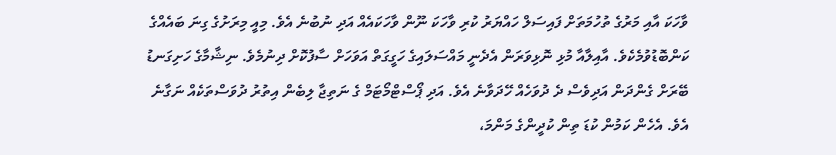ވާހަކަ އާއި މަރުގެ ތުހުމަތަށް ފައިސަލް ހައްޔަރު ކުރި ވާހަކަ ނޫން ވާހަކައެއް އަދި ނުބުނެ އެވެ. މިއީ މިރަށުގެ ގިނަ ބައެއްގެ ކަންބޮޑުވުމެކެވެ. އާއިލާއާ މުޅި ނޮޅިވަރަން އެދެނީ މައްސަލައިގެ ހަގީގަތް އަވަހަށް ސާފުކޮށް ދިނުމެވެ. ނިޝާމާގެ ހަށިގަނޑު ބޭރަށް ގެންދަން އަދިވެސް ދެ ދުވަހެއް ހޭދަވާނެ އެވެ. އަދި ޕޯސްޓްމޯޓަމް ގެ ނަތިޖާ ލިބެން އިތުރު ދުވަސްތަކެއް ނަގާނެ އެވެ. އެހެން ކަމުން ކުޑަ ތިން ކުދީންގެ މަންމަ،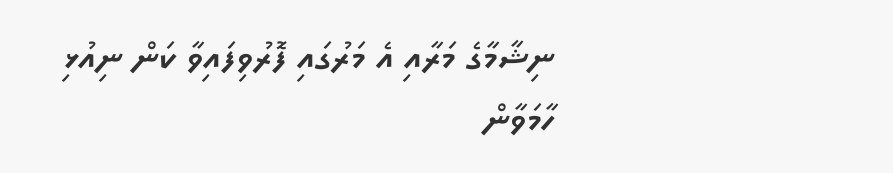ނިޝާމާގެ މަރާއި އެ މަރުގައި ފޮރުވިފައިވާ ކަން ނިއުޅި ހާމަވާން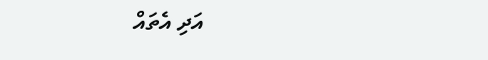އަދި އެތައް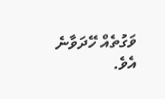ވަގުތެއް ހޭދަވާނެ އެވެ.